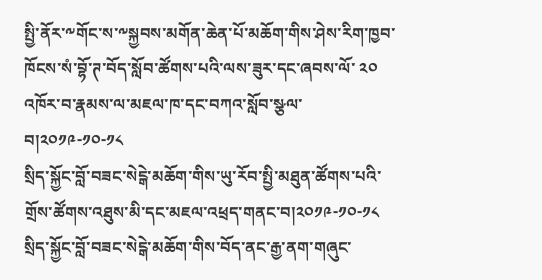སྤྱི་ནོར་༸གོང་ས་༸སྐྱབས་མགོན་ཆེན་པོ་མཆོག་གིས་ཤེས་རིག་ཁྱབ་ཁོངས་སཾ་བྷོ་ཊ་བོད་སློབ་ཚོགས་པའི་ལས་ཟུར་དང་ཞབས་ལོ་ ༢༠ འཁོར་བ་རྣམས་ལ་མཇལ་ཁ་དང་བཀའ་སློབ་སྩལ་བ།༢༠༡༩-༡༠-༡༨
སྲིད་སྐྱོང་བློ་བཟང་སེངྒེ་མཆོག་གིས་ཡུ་རོབ་སྤྱི་མཐུན་ཚོགས་པའི་གྲོས་ཚོགས་འཐུས་མི་དང་མཇལ་འཕྲད་གནང་བ།༢༠༡༩-༡༠-༡༨
སྲིད་སྐྱོང་བློ་བཟང་སེངྒེ་མཆོག་གིས་བོད་ནང་རྒྱ་ནག་གཞུང་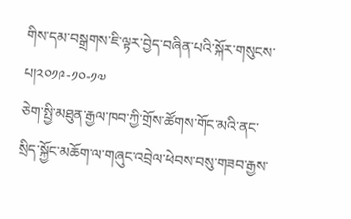གིས་དམ་བསྒྲགས་ཇི་ལྟར་བྱེད་བཞིན་པའི་སྐོར་གསུངས་པ།༢༠༡༩-༡༠-༡༧
ཅེག་སྤྱི་མཐུན་རྒྱལ་ཁབ་ཀྱི་གྲོས་ཚོགས་གོང་མའི་ནང་སྲིད་སྐྱོང་མཆོག་ལ་གཞུང་འབྲེལ་ཕེབས་བསུ་གཟབ་རྒྱས་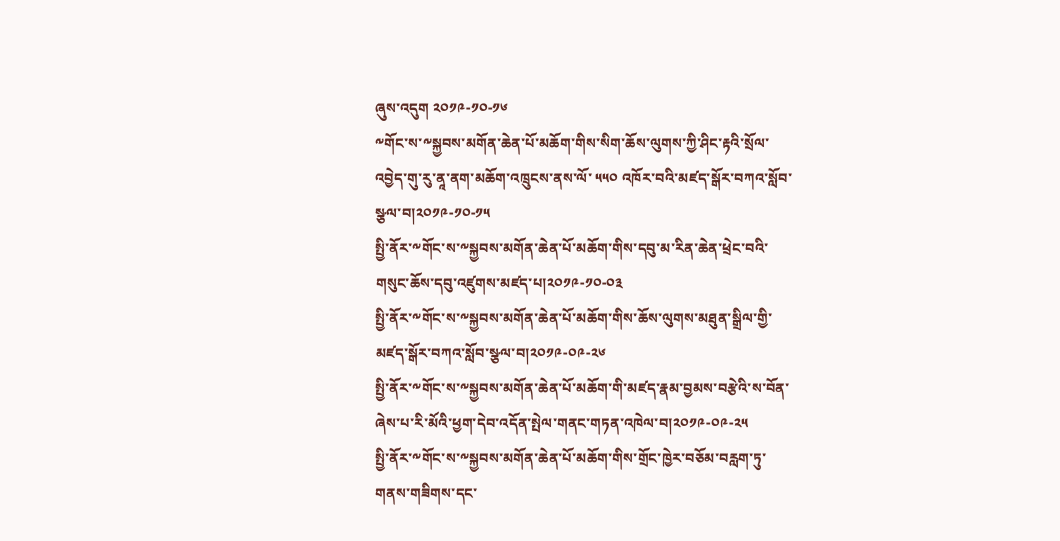ཞུས་འདུག ༢༠༡༩-༡༠-༡༦
༸གོང་ས་༸སྐྱབས་མགོན་ཆེན་པོ་མཆོག་གིས་སིག་ཆོས་ལུགས་ཀྱི་ཤིང་རྟའི་སྲོལ་འབྱེད་གུ་རུ་ནཱ་ནག་མཆོག་འཁྲུངས་ནས་ལོ་ ༥༥༠ འཁོར་བའི་མཛད་སྒོར་བཀའ་སློབ་སྩལ་བ།༢༠༡༩-༡༠-༡༥
སྤྱི་ནོར་༸གོང་ས་༸སྐྱབས་མགོན་ཆེན་པོ་མཆོག་གིས་དབུ་མ་རིན་ཆེན་ཕྲེང་བའི་གསུང་ཆོས་དབུ་འཛུགས་མཛད་པ།༢༠༡༩-༡༠-༠༣
སྤྱི་ནོར་༸གོང་ས་༸སྐྱབས་མགོན་ཆེན་པོ་མཆོག་གིས་ཆོས་ལུགས་མཐུན་སྒྲིལ་གྱི་མཛད་སྒོར་བཀའ་སློབ་སྩལ་བ།༢༠༡༩-༠༩-༢༦
སྤྱི་ནོར་༸གོང་ས་༸སྐྱབས་མགོན་ཆེན་པོ་མཆོག་གི་མཛད་རྣམ་བྱམས་བརྩེའི་ས་བོན་ཞེས་པ་རི་མོའི་ཕྱག་དེབ་འདོན་སྤེལ་གནང་གཏན་འཁེལ་བ།༢༠༡༩-༠༩-༢༥
སྤྱི་ནོར་༸གོང་ས་༸སྐྱབས་མགོན་ཆེན་པོ་མཆོག་གིས་གྲོང་ཁྱེར་བཅོམ་བརླག་ཏུ་གནས་གཟིགས་དང་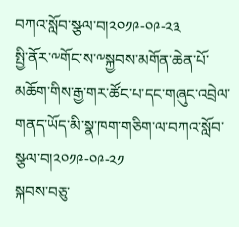བཀའ་སློབ་སྩལ་བ།༢༠༡༩-༠༩-༢༣
སྤྱི་ནོར་༸གོང་ས་༸སྐྱབས་མགོན་ཆེན་པོ་མཆོག་གིས་རྒྱ་གར་ཚོང་པ་དང་གཞུང་འབྲེལ་གནད་ཡོད་མི་སྣ་ཁག་གཅིག་ལ་བཀའ་སློབ་སྩལ་བ།༢༠༡༩-༠༩-༢༡
སྐབས་བཅུ་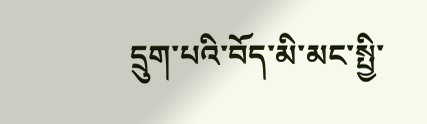དྲུག་པའི་བོད་མི་མང་སྤྱི་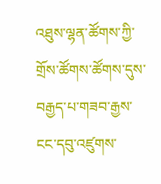འཐུས་ལྷན་ཚོགས་ཀྱི་གྲོས་ཚོགས་ཚོགས་དུས་བརྒྱད་པ་གཟབ་རྒྱས་ངང་དབུ་འཛུགས་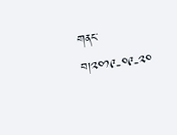གནང་བ།༢༠༡༩-༠༩-༢༠